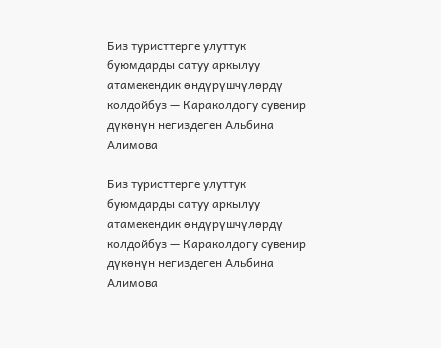Биз туристтерге улуттук буюмдарды сатуу аркылуу атамекендик өндүрүшчүлөрдү колдойбуз — Караколдогу сувенир дүкөнүн негиздеген Альбина Алимова

Биз туристтерге улуттук буюмдарды сатуу аркылуу атамекендик өндүрүшчүлөрдү колдойбуз — Караколдогу сувенир дүкөнүн негиздеген Альбина Алимова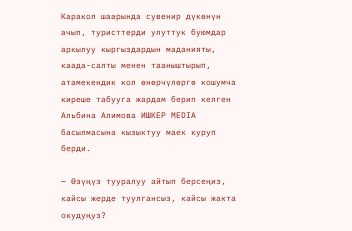Каракол шаарында сувенир дүкөнүн ачып, туристтерди улуттук буюмдар аркылуу кыргыздардын маданияты, каада-салты менен тааныштырып, атамекендик кол өнөрчүлөргө кошумча киреше табууга жардам берип келген Альбина Алимова ИШКЕР MEDIA басылмасына кызыктуу маек куруп берди.

— Өзүңүз тууралуу айтып берсеңиз, кайсы жерде туулгансыз, кайсы жакта окудуңуз?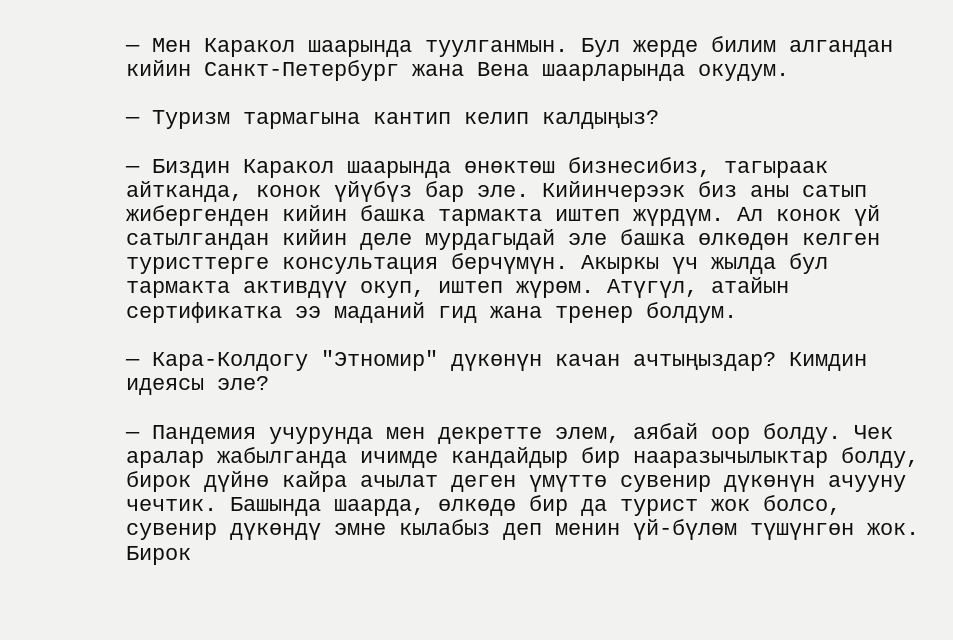— Мен Каракол шаарында туулганмын. Бул жерде билим алгандан кийин Санкт-Петербург жана Вена шаарларында окудум.

— Туризм тармагына кантип келип калдыңыз?

— Биздин Каракол шаарында өнөктөш бизнесибиз, тагыраак айтканда, конок үйүбүз бар эле. Кийинчерээк биз аны сатып жибергенден кийин башка тармакта иштеп жүрдүм. Ал конок үй сатылгандан кийин деле мурдагыдай эле башка өлкөдөн келген туристтерге консультация берчүмүн. Акыркы үч жылда бул тармакта активдүү окуп, иштеп жүрөм. Атүгүл, атайын сертификатка ээ маданий гид жана тренер болдум.

— Кара-Колдогу "Этномир" дүкөнүн качан ачтыңыздар? Кимдин идеясы эле?

— Пандемия учурунда мен декретте элем, аябай оор болду. Чек аралар жабылганда ичимде кандайдыр бир нааразычылыктар болду, бирок дүйнө кайра ачылат деген үмүттө сувенир дүкөнүн ачууну чечтик. Башында шаарда, өлкөдө бир да турист жок болсо, сувенир дүкөндү эмне кылабыз деп менин үй-бүлөм түшүнгөн жок. Бирок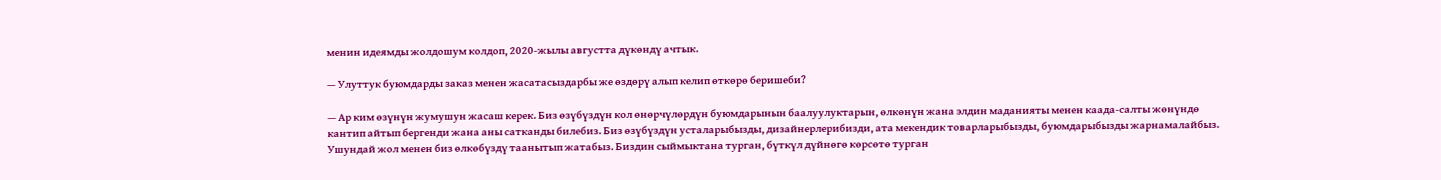менин идеямды жолдошум колдоп, 2020-жылы августта дүкөндү ачтык.

— Улуттук буюмдарды заказ менен жасатасыздарбы же өздөрү алып келип өткөрө беришеби?

— Ар ким өзүнүн жумушун жасаш керек. Биз өзүбүздүн кол өнөрчүлөрдүн буюмдарынын баалуулуктарын, өлкөнүн жана элдин маданияты менен каада-салты жөнүндө кантип айтып бергенди жана аны сатканды билебиз. Биз өзүбүздүн усталарыбызды, дизайнерлерибизди, ата мекендик товарларыбызды, буюмдарыбызды жарнамалайбыз. Ушундай жол менен биз өлкөбүздү таанытып жатабыз. Биздин сыймыктана турган, бүткүл дүйнөгө көрсөтө турган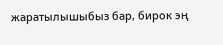жаратылышыбыз бар, бирок эң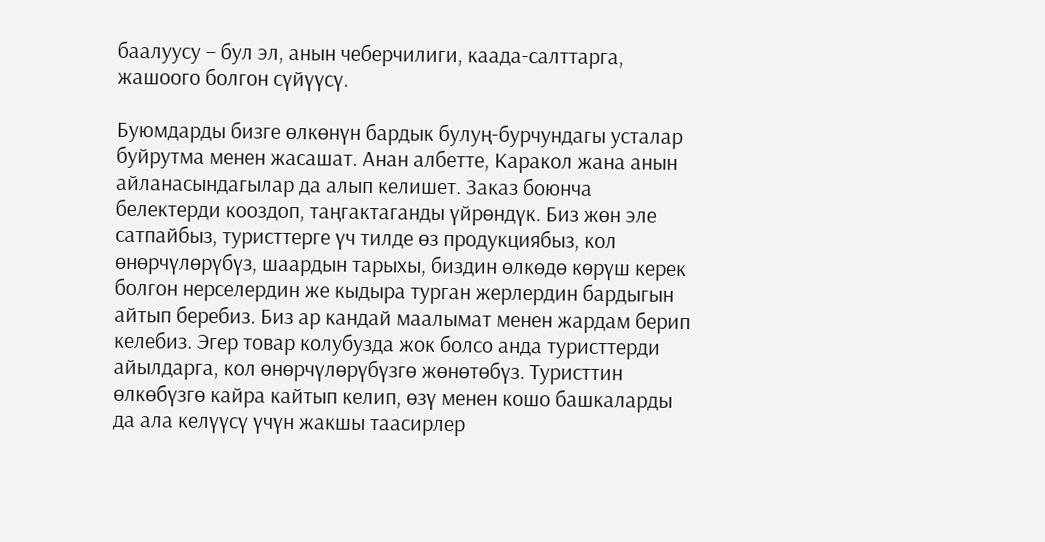баалуусу – бул эл, анын чеберчилиги, каада-салттарга, жашоого болгон сүйүүсү.

Буюмдарды бизге өлкөнүн бардык булуң-бурчундагы усталар буйрутма менен жасашат. Анан албетте, Каракол жана анын айланасындагылар да алып келишет. Заказ боюнча белектерди кооздоп, таңгактаганды үйрөндүк. Биз жөн эле сатпайбыз, туристтерге үч тилде өз продукциябыз, кол өнөрчүлөрүбүз, шаардын тарыхы, биздин өлкөдө көрүш керек болгон нерселердин же кыдыра турган жерлердин бардыгын айтып беребиз. Биз ар кандай маалымат менен жардам берип келебиз. Эгер товар колубузда жок болсо анда туристтерди айылдарга, кол өнөрчүлөрүбүзгө жөнөтөбүз. Туристтин өлкөбүзгө кайра кайтып келип, өзү менен кошо башкаларды да ала келүүсү үчүн жакшы таасирлер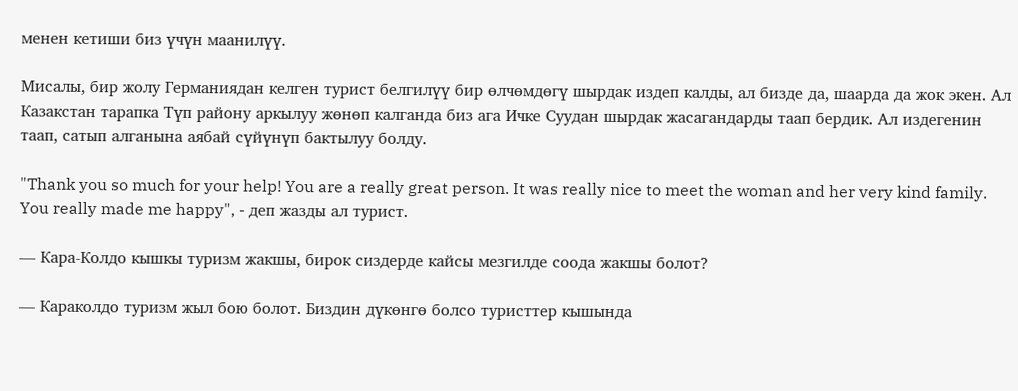менен кетиши биз үчүн маанилүү.

Мисалы, бир жолу Германиядан келген турист белгилүү бир өлчөмдөгү шырдак издеп калды, ал бизде да, шаарда да жок экен. Ал Казакстан тарапка Түп району аркылуу жөнөп калганда биз ага Ичке Суудан шырдак жасагандарды таап бердик. Ал издегенин таап, сатып алганына аябай сүйүнүп бактылуу болду.

"Thank you so much for your help! You are a really great person. It was really nice to meet the woman and her very kind family. You really made me happy", - деп жазды ал турист.

— Кара-Колдо кышкы туризм жакшы, бирок сиздерде кайсы мезгилде соода жакшы болот?

— Караколдо туризм жыл бою болот. Биздин дүкөнгө болсо туристтер кышында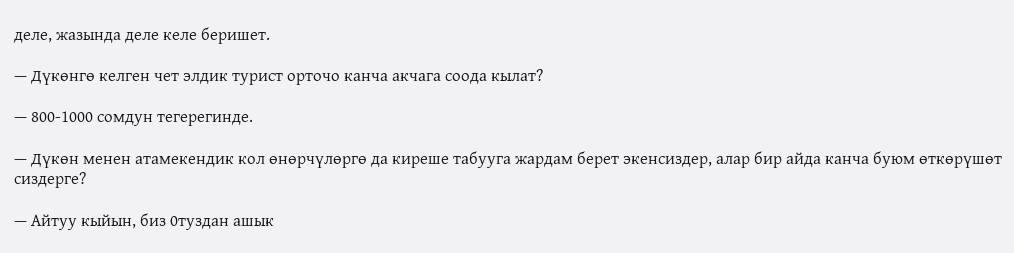деле, жазында деле келе беришет.

— Дүкөнгө келген чет элдик турист орточо канча акчага соода кылат?

— 800-1000 сомдун тегерегинде.

— Дүкөн менен атамекендик кол өнөрчүлөргө да киреше табууга жардам берет экенсиздер, алар бир айда канча буюм өткөрүшөт сиздерге?

— Айтуу кыйын, биз 0туздан ашык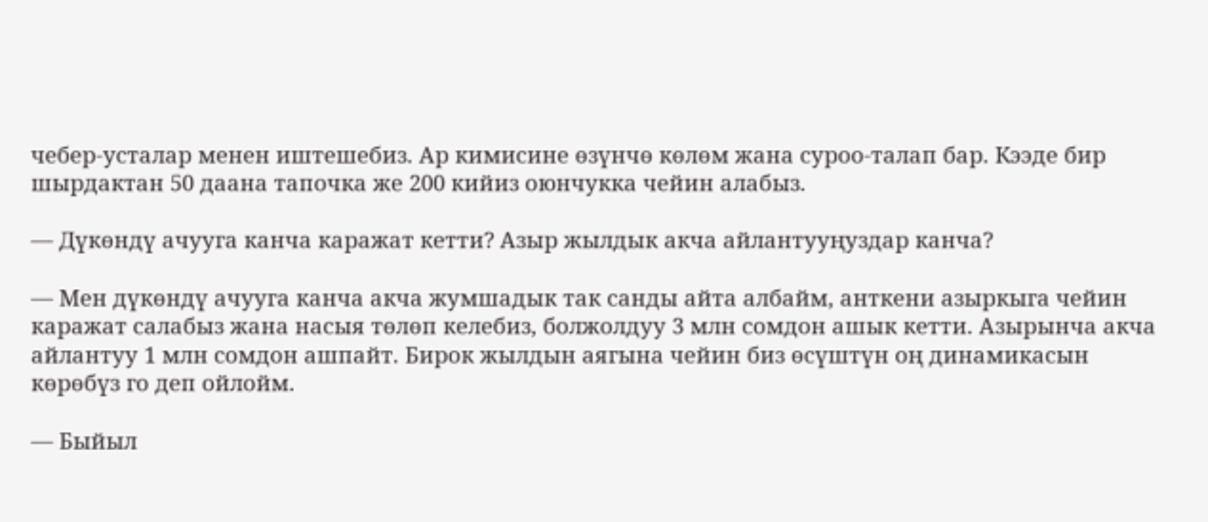чебер-усталар менен иштешебиз. Ар кимисине өзүнчө көлөм жана суроо-талап бар. Кээде бир шырдактан 50 даана тапочка же 200 кийиз оюнчукка чейин алабыз.

— Дүкөндү ачууга канча каражат кетти? Азыр жылдык акча айлантууңуздар канча?

— Мен дүкөндү ачууга канча акча жумшадык так санды айта албайм, анткени азыркыга чейин каражат салабыз жана насыя төлөп келебиз, болжолдуу 3 млн сомдон ашык кетти. Азырынча акча айлантуу 1 млн сомдон ашпайт. Бирок жылдын аягына чейин биз өсүштүн оң динамикасын көрөбүз го деп ойлойм.

— Быйыл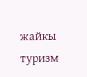жайкы туризм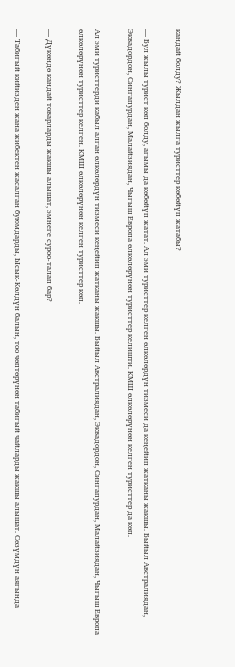кандай болду? Жылдан жылга туристтер көбөйүп жатабы?

— Бул жылы турист көп болду, агымы да көбөйүп жатат. Ал эми туристтер келген өлкөлөрдүн тизмеси да кеңейип жатканы жакшы. Быйыл Австралиядан, Эквадордон, Сингапурдан, Малайзиядан, Чыгыш Европа өлкөлөрүнөн туристтер келишти. КМШ өлкөлөрүнөн келген туристтер да көп.

Ал эми туристтерди кабыл алган өлкөлөрдүн тизмеси кеңейип жатканы жакшы. Быйыл Австралиядан, Эквадордон, Сингапурдан, Малайзиядан, Чыгыш Европа өлкөлөрүнөн туристтер келген. КМШ өлкөлөрүнөн келген туристтер көп.

— Дүкөндө кандай товарларды жакшы алышат, эмнеге суроо-талап бар?

— Табигый кийизден жана жибектен жасалган буюмдарды, Ысык-Көлдүн балын, тоо чөптөрүнөн табигый чайларды жакшы алышат. Сөзүмдүн аягында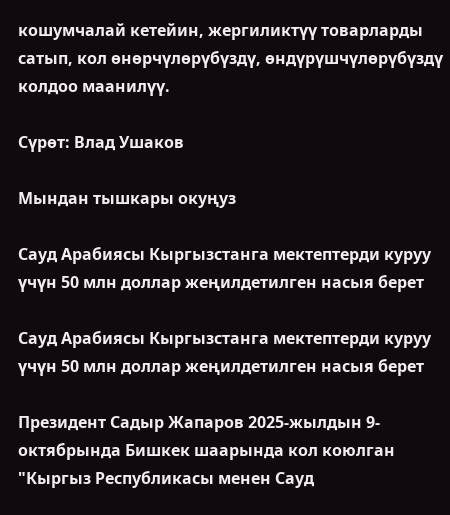кошумчалай кетейин, жергиликтүү товарларды сатып, кол өнөрчүлөрүбүздү, өндүрүшчүлөрүбүздү колдоо маанилүү.

Сүрөт: Влад Ушаков

Мындан тышкары окуңуз

Сауд Арабиясы Кыргызстанга мектептерди куруу үчүн 50 млн доллар жеңилдетилген насыя берет

Сауд Арабиясы Кыргызстанга мектептерди куруу үчүн 50 млн доллар жеңилдетилген насыя берет

Президент Садыр Жапаров 2025-жылдын 9-октябрында Бишкек шаарында кол коюлган "Кыргыз Республикасы менен Сауд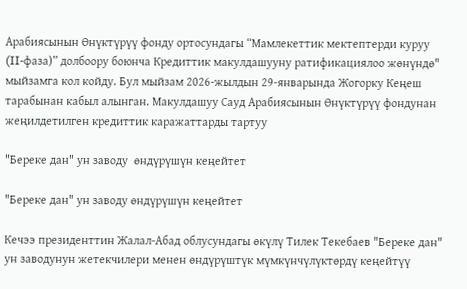Арабиясынын Өнүктүрүү фонду ортосундагы “Мамлекеттик мектептерди куруу (II-фаза)” долбоору боюнча Кредиттик макулдашууну ратификациялоо жөнүндө" мыйзамга кол койду. Бул мыйзам 2026-жылдын 29-январында Жогорку Кеңеш тарабынан кабыл алынган. Макулдашуу Сауд Арабиясынын Өнүктүрүү фондунан жеңилдетилген кредиттик каражаттарды тартуу

"Береке дан" ун заводу  өндүрүшүн кеңейтет

"Береке дан" ун заводу өндүрүшүн кеңейтет

Кечээ президенттин Жалал-Абад облусундагы өкүлү Тилек Текебаев "Береке дан" ун заводунун жетекчилери менен өндүрүштүк мүмкүнчүлүктөрдү кеңейтүү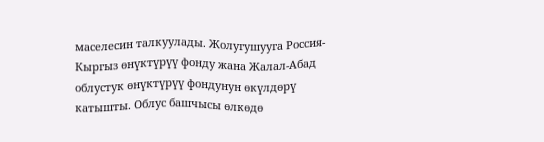маселесин талкуулады. Жолугушууга Россия-Кыргыз өнүктүрүү фонду жана Жалал-Абад облустук өнүктүрүү фондунун өкүлдөрү катышты. Облус башчысы өлкөдө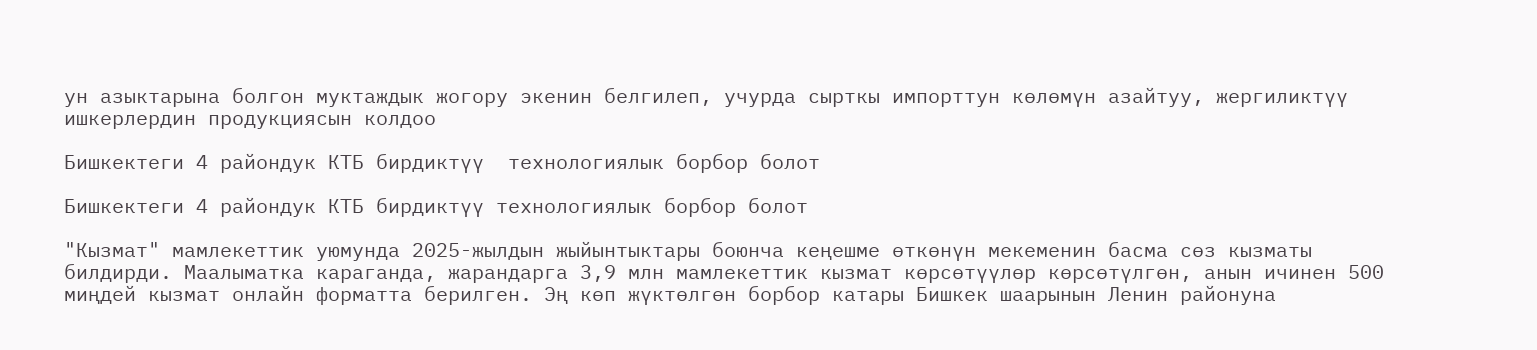ун азыктарына болгон муктаждык жогору экенин белгилеп, учурда сырткы импорттун көлөмүн азайтуу, жергиликтүү ишкерлердин продукциясын колдоо

Бишкектеги 4 райондук КТБ бирдиктүү  технологиялык борбор болот

Бишкектеги 4 райондук КТБ бирдиктүү технологиялык борбор болот

"Кызмат" мамлекеттик уюмунда 2025-жылдын жыйынтыктары боюнча кеңешме өткөнүн мекеменин басма сөз кызматы билдирди. Маалыматка караганда, жарандарга 3,9 млн мамлекеттик кызмат көрсөтүүлөр көрсөтүлгөн, анын ичинен 500 миңдей кызмат онлайн форматта берилген. Эң көп жүктөлгөн борбор катары Бишкек шаарынын Ленин районуна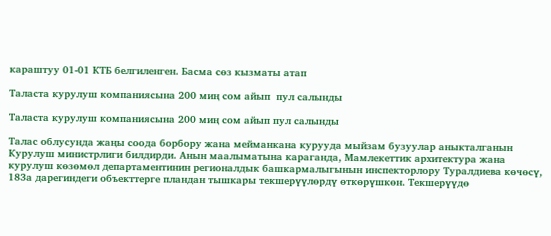караштуу 01-01 КТБ белгиленген. Басма сөз кызматы атап

Таласта курулуш компаниясына 200 миң сом айып  пул салынды

Таласта курулуш компаниясына 200 миң сом айып пул салынды

Талас облусунда жаңы соода борбору жана мейманкана курууда мыйзам бузуулар аныкталганын Курулуш министрлиги билдирди. Анын маалыматына караганда, Мамлекеттик архитектура жана курулуш көзөмөл департаментинин регионалдык башкармалыгынын инспекторлору Туралдиева көчөсү, 183а дарегиндеги объекттерге пландан тышкары текшерүүлөрдү өткөрүшкөн. Текшерүүдө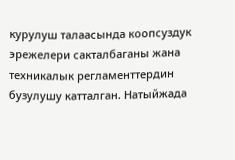курулуш талаасында коопсуздук эрежелери сакталбаганы жана техникалык регламенттердин бузулушу катталган. Натыйжада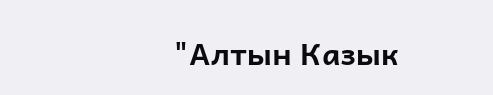"Алтын Казык